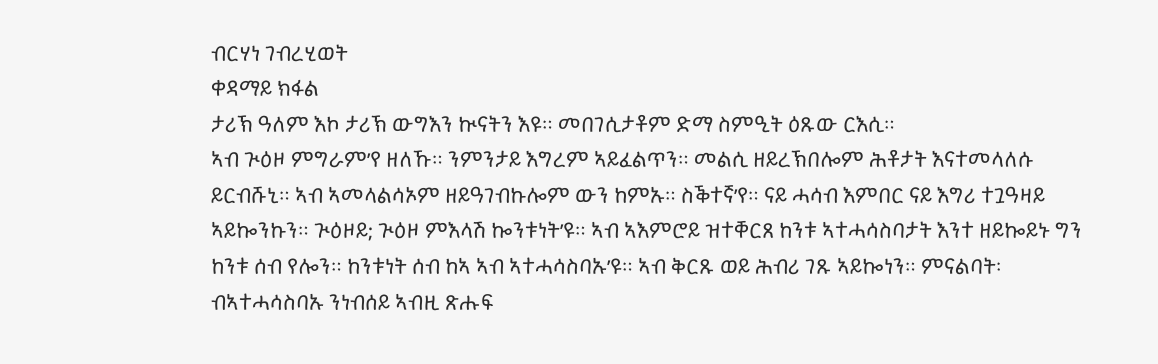ብርሃነ ገብረሂወት
ቀዳማይ ክፋል
ታሪኽ ዓለም እኮ ታሪኽ ውግእን ኲናትን እዩ። መበገሲታቶም ድማ ስምዒት ዕጹው ርእሲ።
ኣብ ጒዕዞ ምግራም’የ ዘለኹ። ንምንታይ እግረም ኣይፈልጥን። መልሲ ዘይረኽበሎም ሕቶታት እናተመላለሱ ይርብሹኒ። ኣብ ኣመላልሳኦም ዘይዓገብኩሎም ውን ከምኡ። ስቕተኛ’የ። ናይ ሓሳብ እምበር ናይ እግሪ ተጓዓዛይ ኣይኰንኩን። ጒዕዞይ; ጒዕዞ ምእላሽ ኰንቱነት’ዩ። ኣብ ኣእምሮይ ዝተቐርጸ ከንቱ ኣተሓሳስባታት እንተ ዘይኰይኑ ግን ከንቱ ሰብ የሎን። ከንቱነት ሰብ ከኣ ኣብ ኣተሓሳስባኡ’ዩ። ኣብ ቅርጹ ወይ ሕብሪ ገጹ ኣይኰነን። ምናልባት፡ ብኣተሓሳስባኡ ንነብሰይ ኣብዚ ጽሑፍ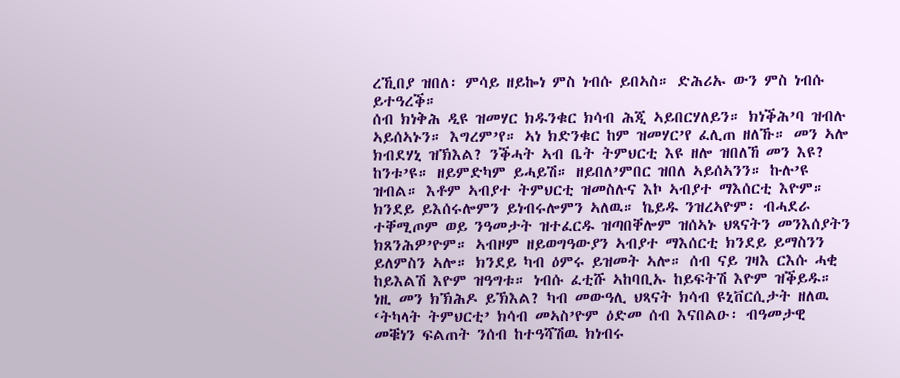ረኺበያ ዝበለ፡ ምሳይ ዘይኰነ ምስ ነብሱ ይበኣስ። ድሕሪኡ ውን ምስ ነብሱ ይተዓረቕ።
ሰብ ክነቅሕ ዲዩ ዝመሃር ክዱንቁር ክሳብ ሕጂ ኣይበርሃለይን። ክነቕሕ’ባ ዝብሉ ኣይሰኣኑን። እግረም’የ። ኣነ ክድንቁር ከም ዝመሃር’የ ፈሊጠ ዘለኹ። መን ኣሎ ክብደሃኒ ዝኽእል? ንቕሓት ኣብ ቤት ትምህርቲ እዩ ዘሎ ዝበለኸ መን እዩ? ከንቱ’ዩ። ዘይምድካም ይሓይሽ። ዘይበለ’ምበር ዝበለ ኣይሰኣንን። ኩሉ’ዩ ዝብል። እቶም ኣብያተ ትምህርቲ ዝመስሉና እኮ ኣብያተ ማእሰርቲ እዮም። ክንደይ ይእሰሩሎምን ይነብሩሎምን ኣለዉ። ኬይዱ ንዝረኣዮም፡ ብሓደራ ተቐሚጦም ወይ ንዓመታት ዝተፈርዱ ዝጣበቐሎም ዝሰኣኑ ህጻናትን መንእሰያትን ክጸንሕዎ’ዮም። ኣብዞም ዘይወግዓውያን ኣብያተ ማእሰርቲ ክንደይ ይማስንን ይለምስን ኣሎ። ክንደይ ካብ ዕምሩ ይዝመት ኣሎ። ሰብ ናይ ገዛእ ርእሱ ሓቂ ከይእልሽ እዮም ዝዓግቱ። ነብሱ ፈቲሹ ኣከባቢኡ ከይፍትሽ እዮም ዝቕይዱ። ነዚ መን ክኽሕዶ ይኽእል? ካብ መውዓሊ ህጻናት ክሳብ ዩኒቨርሲታት ዘለዉ ‘ትካላት ትምህርቲ’ ክሳብ መኣስ’ዮም ዕድመ ሰብ እናበልዑ፡ ብዓመታዊ መቑነን ፍልጠት ንሰብ ከተዓሻሽዉ ክነብሩ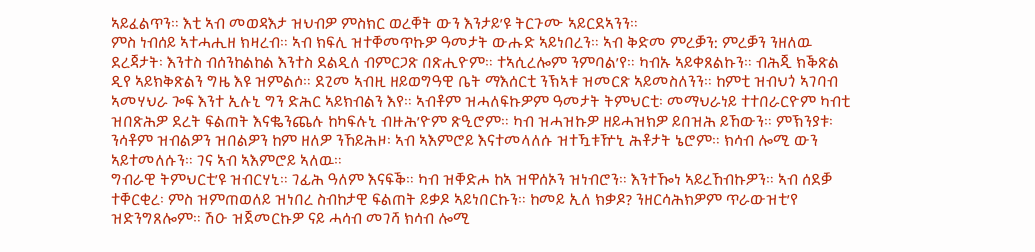ኣይፈልጥን። እቲ ኣብ መወዳእታ ዝህብዎ ምስክር ወረቐት ውን እንታይ’ዩ ትርጉሙ ኣይርደኣንን።
ምስ ነብሰይ ኣተሓሒዘ ክዛረብ። ኣብ ክፍሊ ዝተቐመጥኩዎ ዓመታት ውሑድ ኣይነበረን። ኣብ ቅድመ ምረቓን: ምረቓን ንዘለዉ ደረጃታት፡ እንተስ ብሰንከልከል እንተስ ደልዲለ ብምርጋጽ በጽሒዮም። ተኣሲረሎም ንምባል’የ። ካብኡ ኣይቀጸልኩን። ብሕጂ ክቕጽል ዲየ ኣይክቅጽልን ግዜ እዩ ዝምልሶ። ደጊመ ኣብዚ ዘይወግዓዊ ቤት ማእሰርቲ ንኽኣቱ ዝመርጽ ኣይመስለንን። ከምቲ ዝብህጎ ኣገባብ ኣመሃህራ ጐፍ እንተ ኢሉኒ ግን ድሕር ኣይክብልን እየ። ኣብቶም ዝሓለፍኩዎም ዓመታት ትምህርቲ፡ መማህራነይ ተተበራርዮም ካብቲ ዝበጽሕዎ ደረት ፍልጠት እናቈንጨሉ ከካፍሉኒ ብዙሕ’ዮም ጽዒሮም። ካብ ዝሓዝኩዎ ዘይሓዝክዎ ይበዝሕ ይኸውን። ምኽንያቱ፡ ንሳቶም ዝብልዎን ዝበልዎን ከም ዘለዎ ንኸይሕዞ፡ ኣብ ኣእምሮይ እናተመላለሱ ዝተዃቱዅኒ ሕቶታት ኔሮም። ክሳብ ሎሚ ውን ኣይተመለሱን። ገና ኣብ ኣእምሮይ ኣለዉ።
ግብራዊ ትምህርቲ’ዩ ዝብርሃኒ። ገፊሕ ዓለም እናፍቕ። ካብ ዝቐድሖ ከኣ ዝዋሰኦን ዝነብሮን። እንተዀነ ኣይረኸብኩዎን። ኣብ ሰደቓ ተቐርቂረ፡ ምስ ዝምጠወለይ ዝነበረ ስብከታዊ ፍልጠት ይቃዶ ኣይነበርኩን። ከመይ ኢለ ክቃዶ? ንዘርሳሕክዎም ጥራውዝቲ’የ ዝድንግጸሎም። ሽዑ ዝጀመርኩዎ ናይ ሓሳብ መገሻ ክሳብ ሎሚ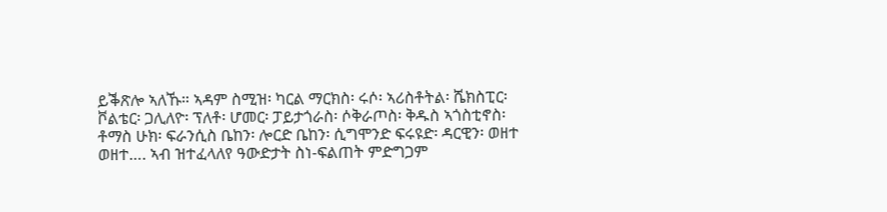ይቕጽሎ ኣለኹ። ኣዳም ስሚዝ፡ ካርል ማርክስ፡ ሩሶ፡ ኣሪስቶትል፡ ሼክስፒር፡ ቮልቴር፡ ጋሊለዮ፡ ፕለቶ፡ ሆመር፡ ፓይታጎራስ፡ ሶቅራጦስ፡ ቅዱስ ኣጎስቲኖስ፡ ቶማስ ሁክ፡ ፍራንሲስ ቤከን፡ ሎርድ ቤከን፡ ሲግሞንድ ፍሩዩድ፡ ዳርዊን፡ ወዘተ ወዘተ…. ኣብ ዝተፈላለየ ዓውድታት ስነ-ፍልጠት ምድግጋም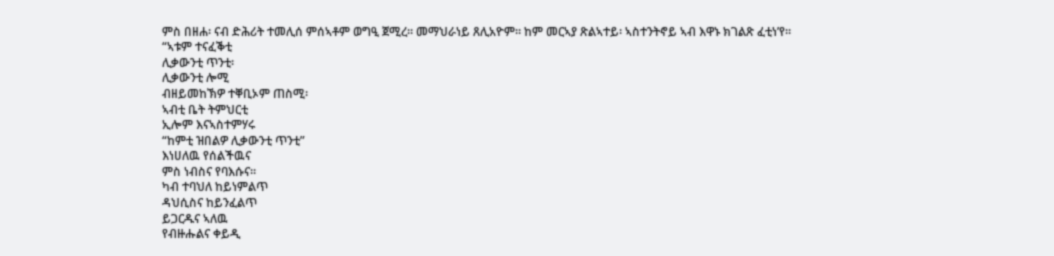ምስ በዘሐ፡ ናብ ድሕሪት ተመሊሰ ምሰኣቶም ወግዒ ጀሚረ። መማህራነይ ጸሊአዮም። ከም መርኣያ ጽልኣተይ፡ ኣስተንትኖይ ኣብ እዋኑ ክገልጽ ፈቲነ’የ።
“ኣቱም ተናፈቕቲ
ሊቃውንቲ ጥንቲ፡
ሊቃውንቲ ሎሚ
ብዘይመከኽዎ ተቐቢኦም ጠስሚ፡
ኣብቲ ቤት ትምህርቲ
ኢሎም እናኣስተምሃሩ
“ከምቲ ዝበልዎ ሊቃውንቲ ጥንቲ”
እነሀለዉ የሰልችዉና
ምስ ነብስና የባእሱና።
ካብ ተባህለ ከይነምልጥ
ዳህሲስና ከይንፈልጥ
ይጋርዱና ኣለዉ
የብዙሑልና ቀይዲ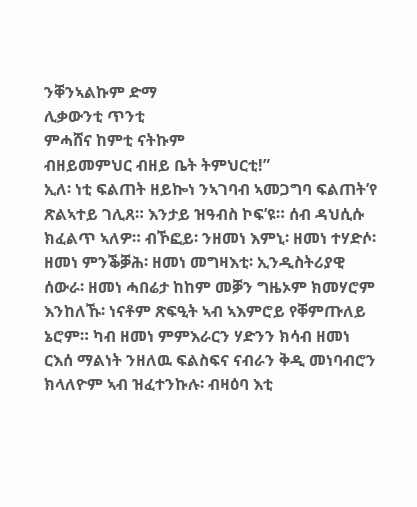ንቐንኣልኩም ድማ
ሊቃውንቲ ጥንቲ
ምሓሸና ከምቲ ናትኩም
ብዘይመምህር ብዘይ ቤት ትምህርቲ!”
ኢለ፡ ነቲ ፍልጠት ዘይኰነ ንኣገባብ ኣመጋግባ ፍልጠት’የ ጽልኣተይ ገሊጸ። እንታይ ዝዓብስ ኮፍ’ዩ። ሰብ ዳህሲሱ ክፈልጥ ኣለዎ። ብኾፎይ፡ ንዘመነ እምኒ፡ ዘመነ ተሃድሶ፡ ዘመነ ምንቕቓሕ፡ ዘመነ መግዛእቲ፡ ኢንዲስትሪያዊ ሰውራ፡ ዘመነ ሓበሬታ ከከም መቓን ግዜኦም ክመሃሮም እንከለኹ፡ ነናቶም ጽፍዒት ኣብ ኣእምሮይ የቐምጡለይ ኔሮም። ካብ ዘመነ ምምእራርን ሃድንን ክሳብ ዘመነ ርእሰ ማልነት ንዘለዉ ፍልስፍና ናብራን ቅዲ መነባብሮን ክላለዮም ኣብ ዝፈተንኩሉ፡ ብዛዕባ እቲ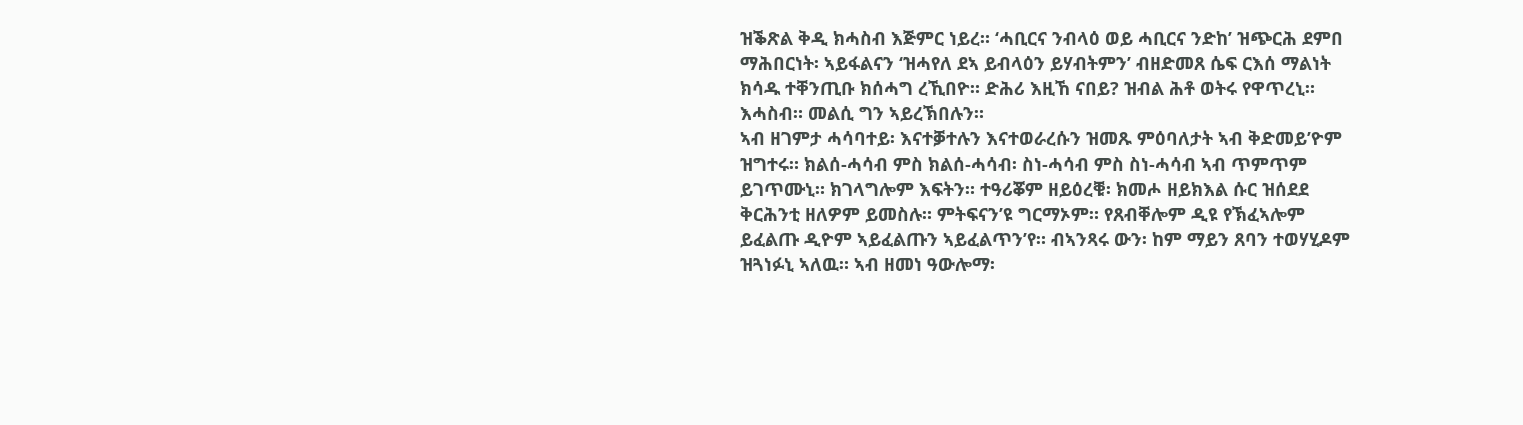ዝቕጽል ቅዲ ክሓስብ እጅምር ነይረ። ‘ሓቢርና ንብላዕ ወይ ሓቢርና ንድከ’ ዝጭርሕ ደምበ ማሕበርነት፡ ኣይፋልናን ‘ዝሓየለ ደኣ ይብላዕን ይሃብትምን’ ብዘድመጸ ሴፍ ርእሰ ማልነት ክሳዱ ተቐንጢቡ ክሰሓግ ረኺበዮ። ድሕሪ እዚኸ ናበይ? ዝብል ሕቶ ወትሩ የዋጥረኒ። እሓስብ። መልሲ ግን ኣይረኽበሉን።
ኣብ ዘገምታ ሓሳባተይ፡ እናተቓተሉን እናተወራረሱን ዝመጹ ምዕባለታት ኣብ ቅድመይ’ዮም ዝግተሩ። ክልሰ-ሓሳብ ምስ ክልሰ-ሓሳብ፡ ስነ-ሓሳብ ምስ ስነ-ሓሳብ ኣብ ጥምጥም ይገጥሙኒ። ክገላግሎም እፍትን። ተዓሪቖም ዘይዕረቑ፡ ክመሖ ዘይክእል ሱር ዝሰደደ ቅርሕንቲ ዘለዎም ይመስሉ። ምትፍናን’ዩ ግርማኦም። የጸብቐሎም ዲዩ የኽፈኣሎም ይፈልጡ ዲዮም ኣይፈልጡን ኣይፈልጥን’የ። ብኣንጻሩ ውን፡ ከም ማይን ጸባን ተወሃሂዶም ዝጓነፉኒ ኣለዉ። ኣብ ዘመነ ዓውሎማ፡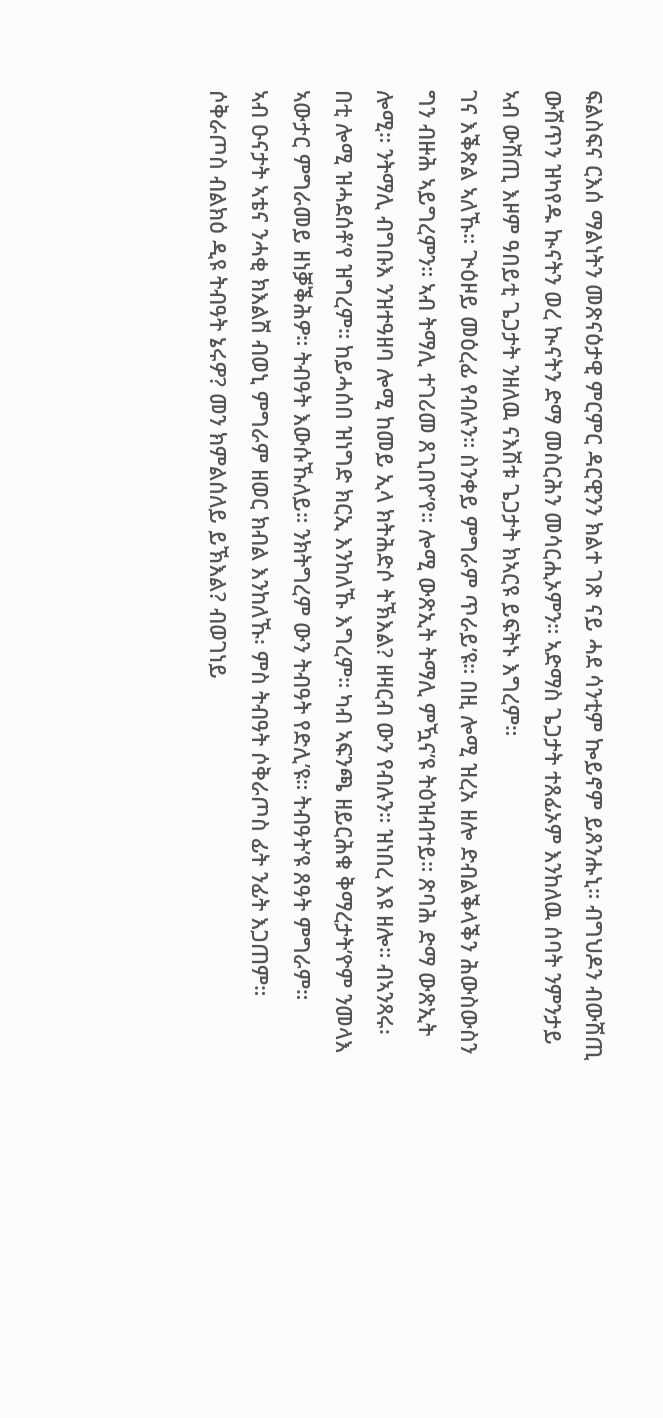ፍልስፍና ርእሰ ማልነትን መጽናዕታዊ ምርምር ዳርዊንን ክልተ ገጽ ናይ ሓደ ሳንቲም ኰይኖም ይጸንሑኒ። ብግህዶን ብውሽጢ ውሽጥን ዝካየዱ ኲናትን ወረ ኲናትን ድማ መስርሕን መሳርሒኦምን። ኣድማስ ጌጋታት ተጸፊኦም እንከለዉ ሰባት ንምንታይ ኣብ ውሽጢ እዞም ዓበይቲ ጌጋታት ንዘለዉ ናእሽቱ ጌጋታት ክኣርዩ ይፍትኑ እግረም።
ገና እቕጽል ኣለኹ። ጒዕዞይ መዕረፊ የብሉን። ስንቀይ ምግራም ጥራይ’ዩ። በዚ ሎሚ ዝረአ ዘሎ ድብልቕላቕን ሕውስውስን ግን ብዙሕ ኣይግረምን። ኣብ ትማሊ ተገሪመ ጸጊበዮ’የ። ሎሚ ውጽኢት ትማሊ ምዃና’ዩ ትዕዝብተይ። ጽባሕ ድማ ውጽኢት ሎሚ። ንትማሊ ብግቡእ ንዝተዓዘባ ሎሚ ከመይ ኢላ ክትሕድሶ ትኽእል? ዘዛርብ ውን የብሉን። ዝነበረ እዩ ዘሎ። ብኣንጻሩ፡ በቲ ሎሚ ዝሓደሰቶ’የ ዝግረም። ከይሓሰበ ዝነግድ ክርኢ እንከለኹ እግረም። ካብ ኣፍንጫ ዘይርሕቁ ቅማረታት’ዮም ንመላእ ኣውታር ምግራመይ ዘነቓቕሕዎ። ትብዓት እውሱኹለይ። ንክትግረም ውን ትብዓት የድሊ’ዩ። ትብዓት’ዩ ጸዓት ምግራም።
ኣብ ዑናታት ኣቴና ንሓቂ ክእልሽ ብወኒ ምግራም ዘወር ክብል እንከለኹ፡ ምስ ትብዓት ሶቅራጦስ ፊት ንፊት እጋጠም። ሶቅራጦስ ብልክዕ ዲዩ ትብዓት ኔሩዎ? መን ክምልሰለይ ይኽእል? ብወገነይ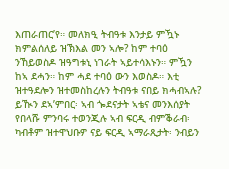እጠራጠር’የ። መለክዒ ትብዓቱ እንታይ ምዃኑ ክምልሰለይ ዝኽእል መን ኣሎ? ከም ተባዕ ንኸይወስዶ ዝዓግቱኒ ነገራት ኣይተሳእኑን። ምዃን ከኣ ደሓን። ከም ሓደ ተባዕ ውን እወስዶ። እቲ ዝተዓደሎን ዝተመስከረሉን ትብዓቱ ናበይ ክሓብኣሉ? ይዂን ደኣ’ምበር፡ ኣብ ጐደናታት ኣቴና መንእሰያት የበላሹ ምንባሩ ተወንጂሉ ኣብ ፍርዲ ብምቕራብ፡ ካብቶም ዝተዋህቡዎ ናይ ፍርዲ ኣማራጺታት፡ ንብይን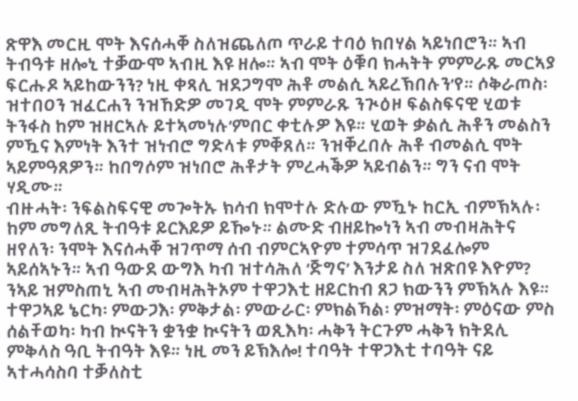ጽዋእ መርዚ ሞት እናሰሓቐ ስለዝጨለጦ ጥራይ ተባዕ ክበሃል ኣይነበሮን። ኣብ ትብዓቱ ዘሎኒ ተቓውሞ ኣብዚ እዩ ዘሎ። ኣብ ሞት ዕቑባ ክሓትት ምምራጹ መርኣያ ፍርሑዶ ኣይከውንን? ነዚ ቀጻሊ ዝደጋግሞ ሕቶ መልሲ ኣይረኽበሉን’የ። ሶቅራጦስ፡ ዝተበዐን ዝፈርሐን ንዝኸድዎ መገዲ ሞት ምምራጹ ንጒዕዞ ፍልስፍናዊ ሂወቱ ትንፋስ ከም ዝዘርኣሉ ይተኣመነሉ’ምበር ቀቲሉዎ እዩ። ሂወት ቃልሲ ሕቶን መልስን ምዃና እምነት እንተ ዝነብሮ ግድላቱ ምቐጸለ። ንዝቐረበሉ ሕቶ ብመልሲ ሞት ኣይምዓጸዎን። ከበግሶም ዝነበሮ ሕቶታት ምረሓቕዎ ኣይብልን። ግን ናብ ሞት ሃዲሙ።
ብዙሓት፡ ንፍልስፍናዊ መጐትኡ ክሳብ ክሞተሉ ድሉው ምዃኑ ከርኢ ብምኽኣሉ፡ ከም መግለጺ ትብዓቱ ይርእይዎ ይዀኑ። ልሙድ ብዘይኰነን ኣብ መብዛሕትና ዘየለን፡ ንሞት እናሰሓቐ ዝገጥማ ሰብ ብምርኣዮም ተምሳጥ ዝገደፈሎም ኣይሰኣኑን። ኣብ ዓውደ ውግእ ካብ ዝተሳሕለ ‘ጅግና’ እንታይ ስለ ዝጽበዩ እዮም? ንኣይ ዝምስጠኒ ኣብ መብዛሕትኦም ተዋጋእቲ ዘይርከብ ጸጋ ክውንን ምኽኣሉ እዩ። ተዋጋኣይ ኔርካ፡ ምውጋእ፡ ምቅታል፡ ምውራር፡ ምክልኻል፡ ምዝማት፡ ምዕናው ምስ ሰልቸወካ፡ ካብ ኲናትን ቋንቋ ኲናትን ወጺእካ፡ ሓቅን ትርጉም ሓቅን ክትደሊ ምቅላስ ዓቢ ትብዓት እዩ። ነዚ መን ይኽእሎ! ተባዓት ተዋጋእቲ ተባዓት ናይ ኣተሓሳስባ ተቓለስቲ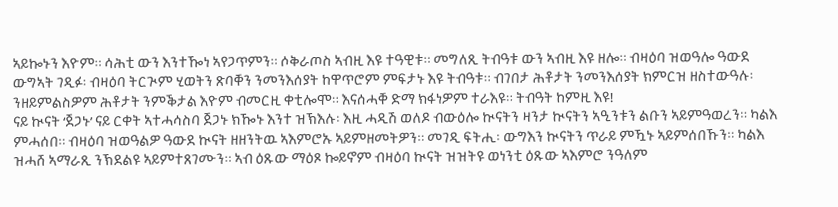ኣይኰኑን እዮም። ሳሕቲ ውን እንተዀነ ኣየጋጥምን። ሶቅራጦስ ኣብዚ እዩ ተዓዊቱ። መግለጺ ትብዓቱ ውን ኣብዚ እዩ ዘሎ። ብዛዕባ ዝወዓሎ ዓውደ ውግኣት ገዲፉ፡ ብዛዕባ ትርጒም ሂወትን ጽባቐን ንመንእሰያት ከዋጥሮም ምፍታኑ እዩ ትብዓቱ። ብገበታ ሕቶታት ንመንእሰያት ክምርዝ ዘስተውዓሉ፡ ንዘይምልስዎም ሕቶታት ንምቕታል እዮም ብመርዚ ቀቲሎሞ። እናሰሓቐ ድማ ክፋነዎም ተራእዩ። ትብዓት ከምዚ እዩ!
ናይ ኲናት ‘ጀጋኑ’ ናይ ርቀት ኣተሓሳስባ ጀጋኑ ክዀኑ እንተ ዝኽእሉ፡ እዚ ሓዲሽ ወለዶ ብውዕሎ ኲናትን ዛንታ ኲናትን ኣዒንቱን ልቡን ኣይምዓወረን። ካልእ ምሓሰበ። ብዛዕባ ዝወዓልዎ ዓውደ ኲናት ዘዘንትዉ ኣእምሮኡ ኣይምዘመትዎን። መገዲ ፍትሒ፡ ውግእን ኲናትን ጥራይ ምዃኑ ኣይምሰበኹን። ካልእ ዝሓሸ ኣማራጺ ንኽደልዩ ኣይምተጸገሙን። ኣብ ዕጹው ማዕጾ ኰይኖም ብዛዕባ ኲናት ዝዝትዩ ወነንቲ ዕጹው ኣእምሮ ንዓለም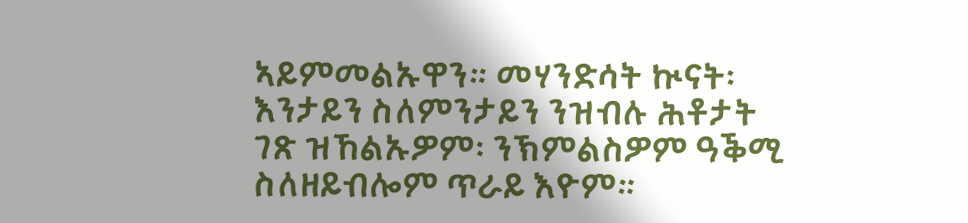ኣይምመልኡዋን። መሃንድሳት ኲናት፡ እንታይን ስለምንታይን ንዝብሉ ሕቶታት ገጽ ዝኸልኡዎም፡ ንኽምልስዎም ዓቕሚ ስለዘይብሎም ጥራይ እዮም።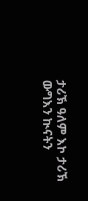ታሪኽ ዓለም እኮ ታሪኽ ውግእን ኲናትን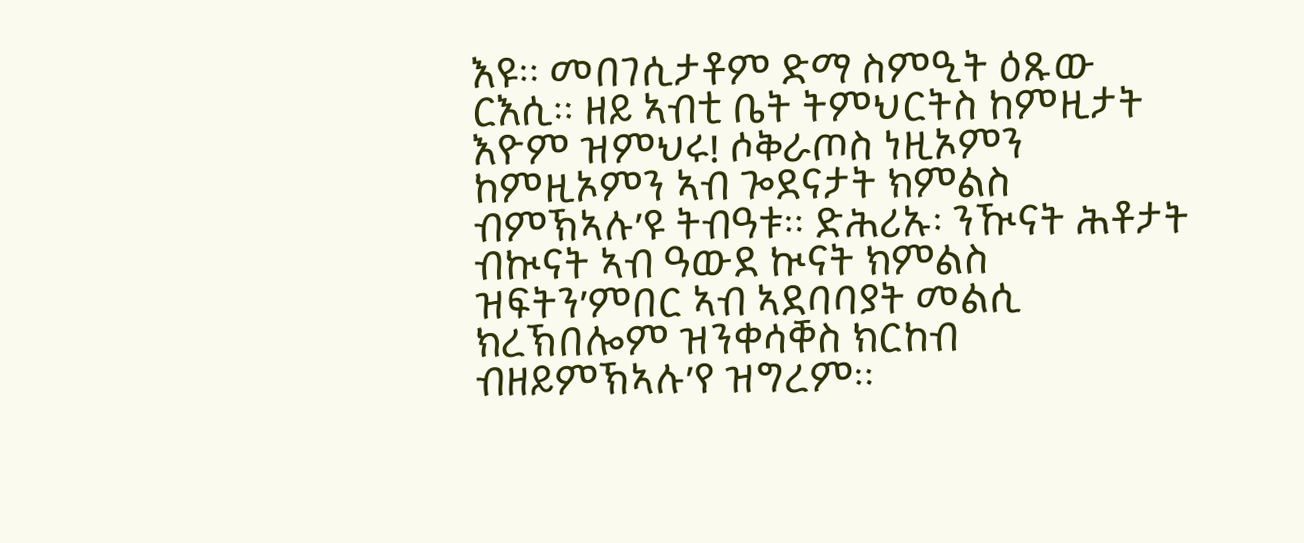እዩ። መበገሲታቶም ድማ ስምዒት ዕጹው ርእሲ። ዘይ ኣብቲ ቤት ትምህርትስ ከምዚታት እዮም ዝምህሩ! ሶቅራጦስ ነዚኦምን ከምዚኦምን ኣብ ጐደናታት ክምልስ ብምኽኣሉ’ዩ ትብዓቱ። ድሕሪኡ፡ ንዂናት ሕቶታት ብኲናት ኣብ ዓውደ ኲናት ክምልስ ዝፍትን’ምበር ኣብ ኣደባባያት መልሲ ክረኽበሎም ዝንቀሳቐስ ክርከብ ብዘይምኽኣሉ’የ ዝግረም።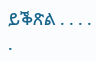ይቕጽል . . . . .